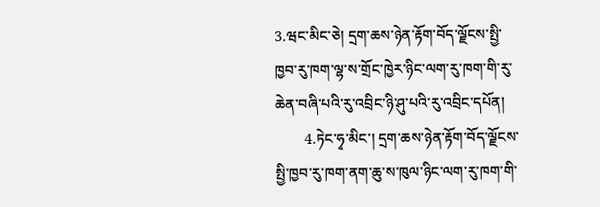3.ཝང་མིང་ཅེ། དྲག་ཆས་ཉེན་རྟོག་བོད་ལྗོངས་སྤྱི་ཁྱབ་རུ་ཁག་ལྷ་ས་གྲོང་ཁྱེར་ཉིང་ལག་རུ་ཁག་གི་རུ་ཆེན་བཞི་པའི་རུ་འབྲིང་ཉི་ཤུ་པའི་རུ་འབྲིང་དཔོན།
        4.ཏེང་ཧྭ་མིང་། དྲག་ཆས་ཉེན་རྟོག་བོད་ལྗོངས་སྤྱི་ཁྱབ་རུ་ཁག་ནག་ཆུ་ས་ཁུལ་ཉིང་ལག་རུ་ཁག་གི་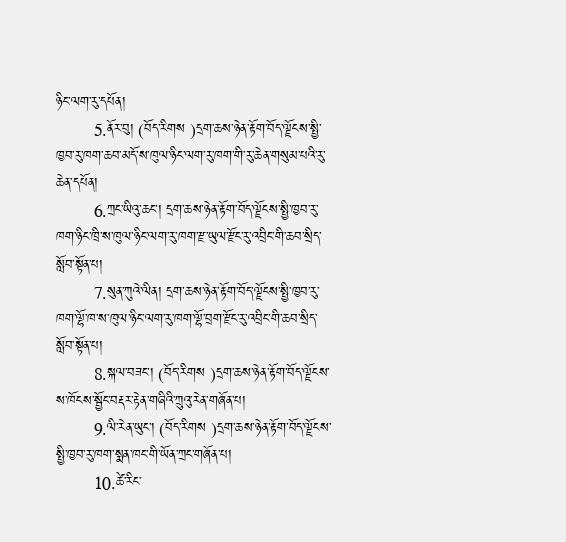ཉིང་ལག་རུ་དཔོན།
        5.ནོར་བུ། (བོད་རིགས )དྲག་ཆས་ཉེན་རྟོག་བོད་ལྗོངས་སྤྱི་ཁྱབ་རུ་ཁག་ཆབ་མདོ་ས་ཁུལ་ཉིང་ལག་རུ་ཁག་གི་རུ་ཆེན་གསུམ་པའི་རུ་ཆེན་དཔོན།
        6.ཀྲང་ཡིའུ་ཆང་། དྲག་ཆས་ཉེན་རྟོག་བོད་ལྗོངས་སྤྱི་ཁྱབ་རུ་ཁག་ཉིང་ཁྲི་ས་ཁུལ་ཉིང་ལག་རུ་ཁག་རྫ་ཡུལ་རྫོང་རུ་འབྲིང་གི་ཆབ་སྲིད་སློབ་སྟོན་པ།
        7.སུན་ཀུའེ་ལིན། དྲག་ཆས་ཉེན་རྟོག་བོད་ལྗོངས་སྤྱི་ཁྱབ་རུ་ཁག་ལྷོ་ཁ་ས་ཁུལ་ཉིང་ལག་རུ་ཁག་ལྷོ་བྲག་རྫོང་རུ་འབྲིང་གི་ཆབ་སྲིད་སློབ་སྟོན་པ།
        8.སྐལ་བཟང་། (བོད་རིགས )དྲག་ཆས་ཉེན་རྟོག་བོད་ལྗོངས་ས་ཁོངས་སྦྱོང་བརྡར་རྟེན་གཞིའི་ཀྲུའུ་རེན་གཞོན་པ།
        9.ལི་རེན་ཡུང་། (བོད་རིགས )དྲག་ཆས་ཉེན་རྟོག་བོད་ལྗོངས་སྤྱི་ཁྱབ་རུ་ཁག་སྨན་ཁང་གི་ཡོན་ཀྲང་གཞོན་པ།
        10.ཚེ་རིང་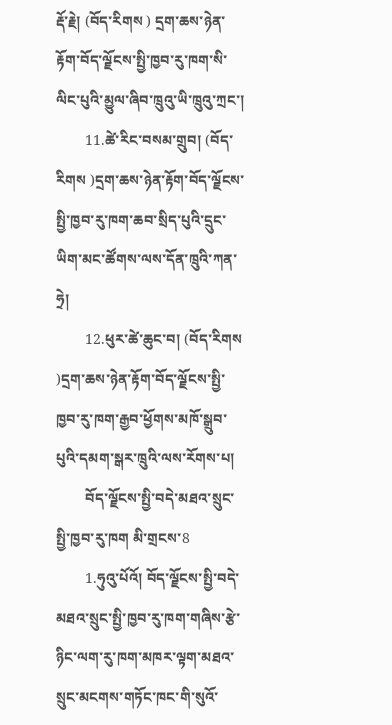རྡོ་རྗེ། (བོད་རིགས ) དྲག་ཆས་ཉེན་རྟོག་བོད་ལྗོངས་སྤྱི་ཁྱབ་རུ་ཁག་སི་ལིང་པུའི་མྱུལ་ཞིབ་ཁྲུའུ་ཡི་ཁྲུའུ་ཀྲང་།
        11.ཚེ་རིང་བསམ་གྲུབ། (བོད་རིགས )དྲག་ཆས་ཉེན་རྟོག་བོད་ལྗོངས་སྤྱི་ཁྱབ་རུ་ཁག་ཆབ་སྲིད་པུའི་དྲུང་ཡིག་མང་ཚོགས་ལས་དོན་ཁྲུའི་ཀན་ཧྲེ།
        12.ཕུར་ཚེ་ཆུང་བ། (བོད་རིགས )དྲག་ཆས་ཉེན་རྟོག་བོད་ལྗོངས་སྤྱི་ཁྱབ་རུ་ཁག་རྒྱབ་ཕྱོགས་མཁོ་སྒྲུབ་པུའི་དམག་སྒར་ཁྲུའི་ལས་རོགས་པ།
        བོད་ལྗོངས་སྤྱི་བདེ་མཐའ་སྲུང་སྤྱི་ཁྱབ་རུ་ཁག མི་གྲངས་8
        1.ཧུའུ་པོའོ། བོད་ལྗོངས་སྤྱི་བདེ་མཐའ་སྲུང་སྤྱི་ཁྱབ་རུ་ཁག་གཞིས་རྩེ་ཉིང་ལག་རུ་ཁག་མཁར་ལྟག་མཐའ་སྲུང་མངགས་གཏོང་ཁང་གི་སུའོ་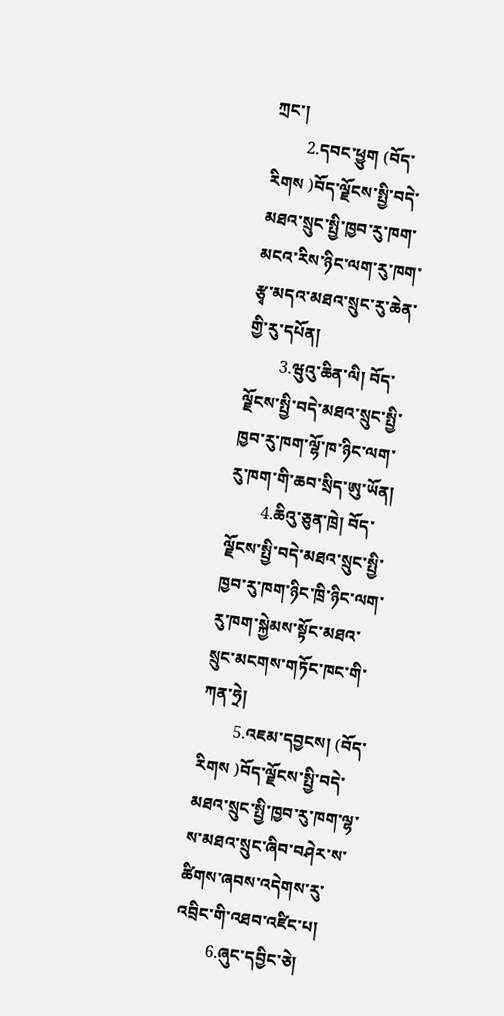ཀྲང་།
        2.དབང་ཕྱུག (བོད་རིགས )བོད་ལྗོངས་སྤྱི་བདེ་མཐའ་སྲུང་སྤྱི་ཁྱབ་རུ་ཁག་མངའ་རིས་ཉིང་ལག་རུ་ཁག་རྩྭ་མདའ་མཐའ་སྲུང་རུ་ཆེན་གྱི་རུ་དཔོན།
        3.ཝུའུ་ཆིན་ལི། བོད་ལྗོངས་སྤྱི་བདེ་མཐའ་སྲུང་སྤྱི་ཁྱབ་རུ་ཁག་ལྷོ་ཁ་ཉིང་ལག་རུ་ཁག་གི་ཆབ་སྲིད་ཨུ་ཡོན།
        4.ཆིའུ་ཅུན་ཁྲེ། བོད་ལྗོངས་སྤྱི་བདེ་མཐའ་སྲུང་སྤྱི་ཁྱབ་རུ་ཁག་ཉིང་ཁྲི་ཉིང་ལག་རུ་ཁག་སྐྱེམས་སྟོང་མཐའ་སྲུང་མངགས་གཏོང་ཁང་གི་ཀན་ཧྲེ།
        5.འཇམ་དབྱངས། (བོད་རིགས )བོད་ལྗོངས་སྤྱི་བདེ་མཐའ་སྲུང་སྤྱི་ཁྱབ་རུ་ཁག་ལྷ་ས་མཐའ་སྲུང་ཞིབ་བཤེར་ས་ཚིགས་ཞབས་འདེགས་རུ་འབྲིང་གི་འཐབ་འཛིང་པ།
        6.ཞུང་དབྱིང་ཅེ།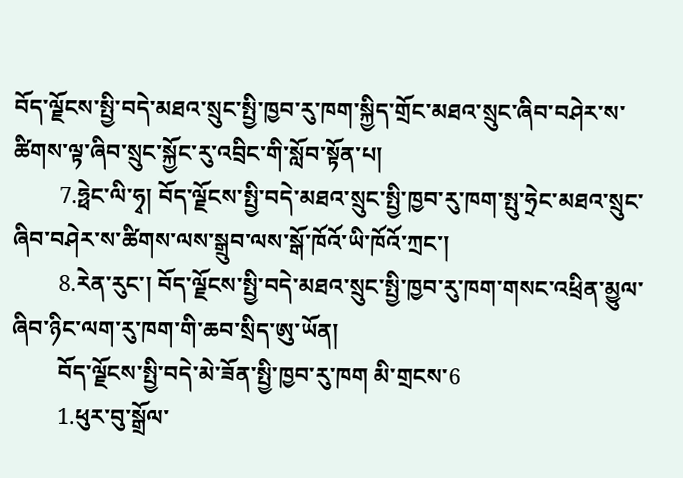བོད་ལྗོངས་སྤྱི་བདེ་མཐའ་སྲུང་སྤྱི་ཁྱབ་རུ་ཁག་སྐྱིད་གྲོང་མཐའ་སྲུང་ཞིབ་བཤེར་ས་ཚིགས་ལྟ་ཞིབ་སྲུང་སྐྱོང་རུ་འབྲིང་གི་སློབ་སྟོན་པ།
        7.ཧྥེང་ལི་ཧྭ། བོད་ལྗོངས་སྤྱི་བདེ་མཐའ་སྲུང་སྤྱི་ཁྱབ་རུ་ཁག་སྤུ་ཧྲེང་མཐའ་སྲུང་ཞིབ་བཤེར་ས་ཚིགས་ལས་སྒྲུབ་ལས་སྒོ་ཁོའོ་ཡི་ཁོའོ་ཀྲང་།
        8.རེན་རུང་། བོད་ལྗོངས་སྤྱི་བདེ་མཐའ་སྲུང་སྤྱི་ཁྱབ་རུ་ཁག་གསང་འཕྲིན་མྱུལ་ཞིབ་ཉིང་ལག་རུ་ཁག་གི་ཆབ་སྲིད་ཨུ་ཡོན།
        བོད་ལྗོངས་སྤྱི་བདེ་མེ་ཟོན་སྤྱི་ཁྱབ་རུ་ཁག མི་གྲངས་6
        1.ཕུར་བུ་སྒྲོལ་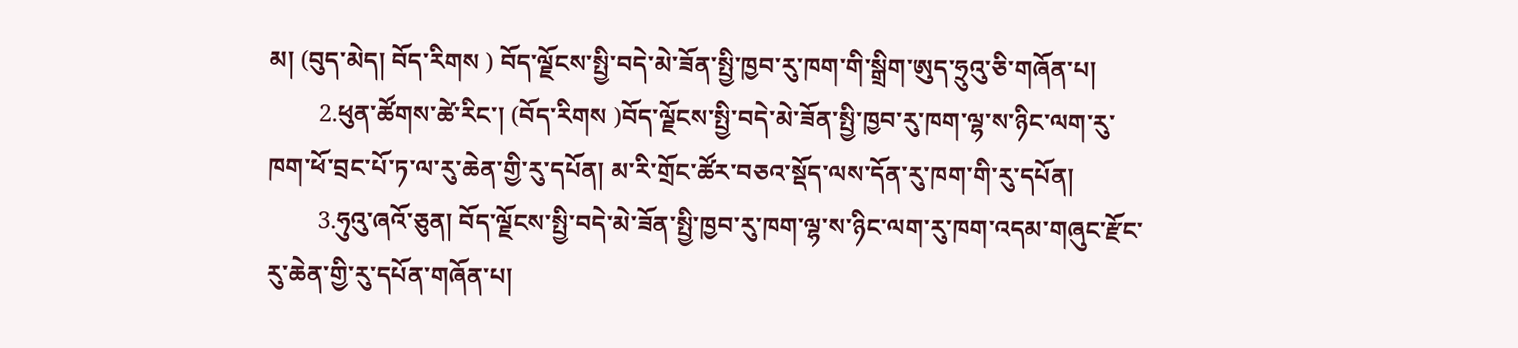མ། (བུད་མེད། བོད་རིགས ) བོད་ལྗོངས་སྤྱི་བདེ་མེ་ཟོན་སྤྱི་ཁྱབ་རུ་ཁག་གི་སྒྲིག་ཨུད་ཧྲུའུ་ཅི་གཞོན་པ།
        2.ཕུན་ཚོགས་ཚེ་རིང་། (བོད་རིགས )བོད་ལྗོངས་སྤྱི་བདེ་མེ་ཟོན་སྤྱི་ཁྱབ་རུ་ཁག་ལྷ་ས་ཉིང་ལག་རུ་ཁག་ཕོ་བྲང་པོ་ཏ་ལ་རུ་ཆེན་གྱི་རུ་དཔོན། མ་རི་གྲོང་ཚོར་བཅའ་སྡོད་ལས་དོན་རུ་ཁག་གི་རུ་དཔོན།
        3.ཧུའུ་ཞའོ་ཅུན། བོད་ལྗོངས་སྤྱི་བདེ་མེ་ཟོན་སྤྱི་ཁྱབ་རུ་ཁག་ལྷ་ས་ཉིང་ལག་རུ་ཁག་འདམ་གཞུང་རྫོང་རུ་ཆེན་གྱི་རུ་དཔོན་གཞོན་པ།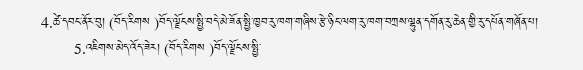4.ཚེ་དབང་ནོར་བུ། (བོད་རིགས )བོད་ལྗོངས་སྤྱི་བདེ་མེ་ཟོན་སྤྱི་ཁྱབ་རུ་ཁག་གཞིས་རྩེ་ཉིང་ལག་རུ་ཁག་བཀྲས་ལྷུན་དགོན་རུ་ཆེན་གྱི་རུ་དཔོན་གཞོན་པ།
        5.འཇིགས་མེད་འོད་ཟེར། (བོད་རིགས )བོད་ལྗོངས་སྤྱི་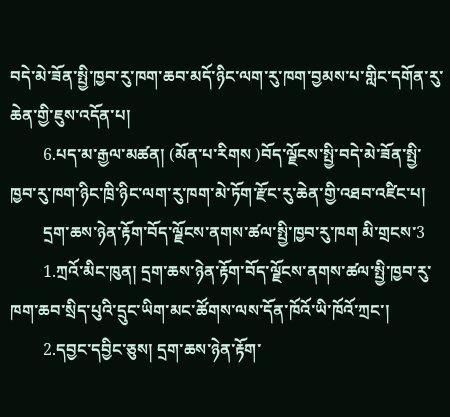བདེ་མེ་ཟོན་སྤྱི་ཁྱབ་རུ་ཁག་ཆབ་མདོ་ཉིང་ལག་རུ་ཁག་བྱམས་པ་གླིང་དགོན་རུ་ཆེན་གྱི་ཇུས་འདོན་པ།
        6.པད་མ་རྒྱལ་མཚན། (མོན་པ་རིགས )བོད་ལྗོངས་སྤྱི་བདེ་མེ་ཟོན་སྤྱི་ཁྱབ་རུ་ཁག་ཉིང་ཁྲི་ཉིང་ལག་རུ་ཁག་མེ་ཏོག་རྫོང་རུ་ཆེན་གྱི་འཐབ་འཛིང་པ།
        དྲག་ཆས་ཉེན་རྟོག་བོད་ལྗོངས་ནགས་ཚལ་སྤྱི་ཁྱབ་རུ་ཁག མི་གྲངས་3
        1.ཀྲའོ་མིང་ཁུན། དྲག་ཆས་ཉེན་རྟོག་བོད་ལྗོངས་ནགས་ཚལ་སྤྱི་ཁྱབ་རུ་ཁག་ཆབ་སྲིད་པུའི་དྲུང་ཡིག་མང་ཚོགས་ལས་དོན་ཁོའོ་ཡི་ཁོའོ་ཀྲང་།
        2.དབྱང་དབྱིང་ཅུས། དྲག་ཆས་ཉེན་རྟོག་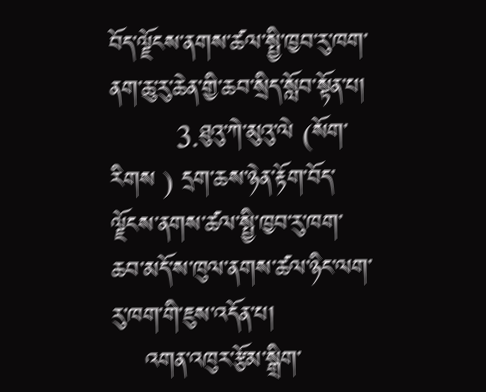བོད་ལྗོངས་ནགས་ཚལ་སྤྱི་ཁྱབ་རུ་ཁག་ནག་ཆུ་རུ་ཆེན་གྱི་ཆབ་སྲིད་སློབ་སྟོན་པ།
        3.ཐུའུ་ཀེ་མུའུ་ལེ (སོག་རིགས ) དྲག་ཆས་ཉེན་རྟོག་བོད་ལྗོངས་ནགས་ཚལ་སྤྱི་ཁྱབ་རུ་ཁག་ཆབ་མདོ་ས་ཁུལ་ནགས་ཚལ་ཉིང་ལག་རུ་ཁག་གི་ཇུས་འདོན་པ།
    འགན་འཁུར་རྩོམ་སྒྲིག་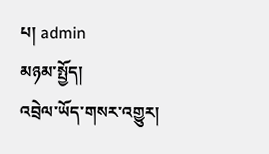པ། admin
མཉམ་སྤྱོད།
འབྲེལ་ཡོད་གསར་འགྱུར།